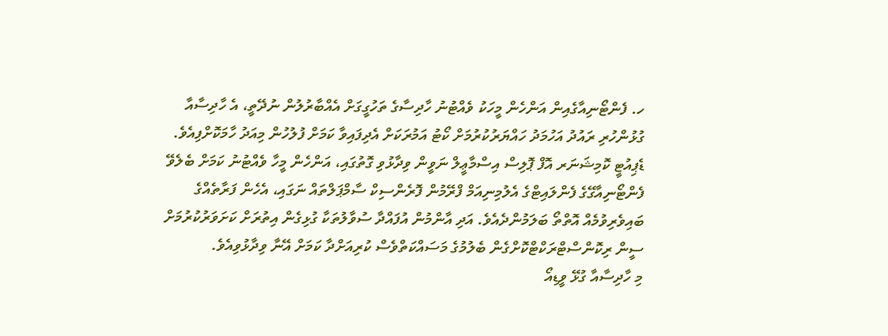ހ. ފެންޓޯނިއާގެއިން އަންހެން މީހަކު ވެއްޓުނު ހާދިސާގެ ތަހުގީގަށް އެއްބާރުލުން ނުދޭތީ، އެ ހާދިސާއާ ގުޅުންހުރި ރައުދު އަހުމަދު ހައްޔަރުކުރުމަށް ކޯޓު އަމުރަކަށް އެދިފައިވާ ކަމަށް ފުލުހުން މިއަދު ހާމަކޮށްފިއެވެ.
ޑެޕިއުޓީ ކޮމިޝަނަރ އޮފް ޕޮލިސް އިސްމާޢީލް ނަވީން ވިދާޅުވި ގޮތުގައި، އަންހެން މީހާ ވެއްޓުނު ކަމަށް ބެލެވޭ ފެންޓޯނިއާގޭގެ ފެންލައިޓްގެ އެލުމިނިއަމް ފްރޭމުން ފޮރެންސިކް ސާމްޕަލްތައް ނަގައި، އެހެން ފަރާތެއްގެ ބައިވެރިވުމެއް އޮތްތޯ ބަލަމުންދެއެވެ. އަދި އާންމުން އުފައްދާ ސުވާލުތަކާ ގުޅިގެން އިތުރަށް ކަށަވަރުކުރުމަށް ސީން ރިކޮންސްޓްރަކްޓްކޮށްގެން ބެލުމުގެ މަސައްކަތްވެސް ކުރިއަށްދާ ކަމަށް އޭނާ ވިދާޅުވިއެވެ.
މި ހާދިސާއާ ގުޅޭ ވީޑިއޯ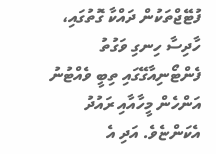ފުޓޭޖްތަކުން ދައްކާ ގޮތުގައި، ހާދިސާ ހިނގި ވަގުތު ފެންޓޯނިއާގޭގައި ތިބީ ވެއްޓުނު އަންހެން މީހާއާއި ރައުދު އެކަންޏެވެ. އަދި އެ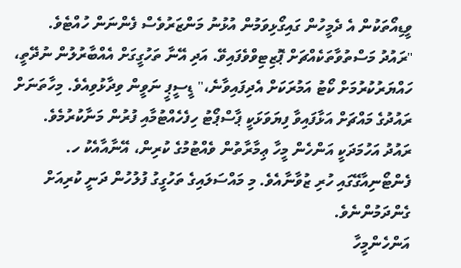ވީޑިއޯތަކުން އެ ދެމީހުން ގައިގޯޅިވަމުން އުޅުނު މަންޒަރުވެސް ފެންނަން ހުއްޓެވެ.
"ރައުދު މަސްތުވާތަކެއްޗަށް ޕޮޒިޓިވްވެފައިވޭ. އަދި އޭނާ ތަހުގީގަށް އެއްބާރުލުން ނުދޭތީ، ހައްޔަރުކުރުމަށް ކޯޓު އަމުރަކަށް އެދިފައިވާނެ،" ޑީސީޕީ ނަވީން ވިދާޅުވިއެވެ. މިހާތަނަށް ރައުދުގެ މައްޗަށް އަޅާފައިވާ ފިޔަވަޅަކީ ޕާސްޕޯޓު ހިފެހެއްޓުމާއި ފުރުން މަނާކުރުމެވެ.
ރައުދު އަހުމަދަކީ އަންހެން މީހާ ޢިމާރާތުން ވެއްޓުމުގެ ކުރިން، އޭނާއާއެކު ހ. ފެންޓޯނިއާގޭގައި ހުރި ޒުވާނާއެވެ. މި މައްސަލައިގެ ތަހުގީގު ފުލުހުން ދަނީ ކުރިއަށް ގެންދަމުންނެވެ.
އަންހެންމީހާ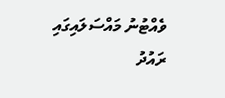ވެއްޓުނު މައްސަލައިގައި ރައުދު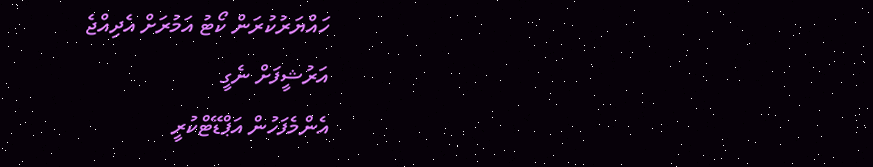ހައްޔަރުކުރަން ކޯޓު އަމުރަށް އެދިއްޖެ
އަރުޝީފަށް ނެގީ
އެންމެފަހުން އަޕްޑޭޓްކުރީ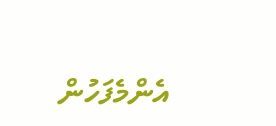އެންމެފަހުން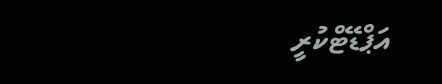އަޕްޑޭޓްކުރީ